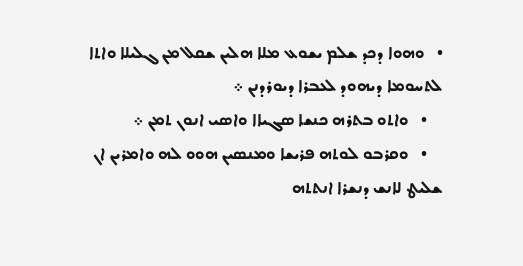•   ܘܗܘܐ ܕܟܕ ܫܠܡ ܝܫܘܥ ܡܠܐ ܗܠܝܢ ܫܩܠ ܡܢ ܓܠܝܠܐ ܘܐܬܐ ܠܬܚܘܡܐ ܕܝܗܘܕ ܠܥܒܪܐ ܕܝܘܪܕܢܢ ܀
    •   ܘܐܬܘ ܒܬܪܗ ܟܢܫܐ ܤܓܝܐܐ ܘܐܤܝ ܐܢܘܢ ܬܡܢ ܀
    •   ܘܩܪܒܘ ܠܘܬܗ ܦܪܝܫܐ ܘܡܢܤܝܢ ܗܘܘ ܠܗ ܘܐܡܪܝܢ ܐܢ ܫܠܝܛ ܠܐܢܫ ܕܢܫܪܐ ܐܢܬܬܗ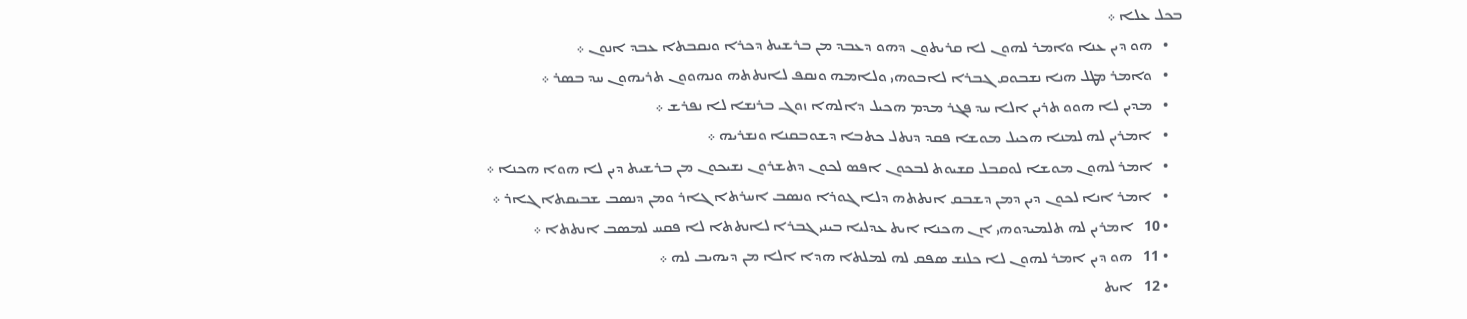ܒܟܠ ܥܠܐ ܀
    •   ܗܘ ܕܝܢ ܥܢܐ ܘܐܡܪ ܠܗܘܢ ܠܐ ܩܪܝܬܘܢ ܕܗܘ ܕܥܒܕ ܡܢ ܒܪܫܝܬ ܕܟܪܐ ܘܢܩܒܬܐ ܥܒܕ ܐܢܘܢ ܀
    •   ܘܐܡܪ ܡܛܠ ܗܢܐ ܢܫܒܘܩ ܓܒܪܐ ܠܐܒܘܗܝ ܘܠܐܡܗ ܘܢܩܦ ܠܐܢܬܬܗ ܘܢܗܘܘܢ ܬܪܝܗܘܢ ܚܕ ܒܤܪ ܀
    •   ܡܕܝܢ ܠܐ ܗܘܘ ܬܪܝܢ ܐܠܐ ܚܕ ܦܓܪ ܡܕܡ ܗܟܝܠ ܕܐܠܗܐ ܙܘܓ ܒܪܢܫܐ ܠܐ ܢܦܪܫ ܀
    •   ܐܡܪܝܢ ܠܗ ܠܡܢܐ ܗܟܝܠ ܡܘܫܐ ܦܩܕ ܕܢܬܠ ܟܬܒܐ ܕܫܘܒܩܢܐ ܘܢܫܪܝܗ ܀
    •   ܐܡܪ ܠܗܘܢ ܡܘܫܐ ܠܘܩܒܠ ܩܫܝܘܬ ܠܒܟܘܢ ܐܦܤ ܠܟܘܢ ܕܬܫܪܘܢ ܢܫܝܟܘܢ ܡܢ ܒܪܫܝܬ ܕܝܢ ܠܐ ܗܘܐ ܗܟܢܐ ܀
    •   ܐܡܪ ܐܢܐ ܠܟܘܢ ܕܝܢ ܕܡܢ ܕܫܒܩ ܐܢܬܬܗ ܕܠܐ ܓܘܪܐ ܘܢܤܒ ܐܚܪܬܐ ܓܐܪ ܘܡܢ ܕܢܤܒ ܫܒܝܩܬܐ ܓܐܪ ܀
    • 10   ܐܡܪܝܢ ܠܗ ܬܠܡܝܕܘܗܝ ܐܢ ܗܟܢܐ ܐܝܬ ܥܕܠܝܐ ܒܝܢܝ ܓܒܪܐ ܠܐܢܬܬܐ ܠܐ ܦܩܚ ܠܡܤܒ ܐܢܬܬܐ ܀
    • 11   ܗܘ ܕܝܢ ܐܡܪ ܠܗܘܢ ܠܐ ܟܠܢܫ ܤܦܩ ܠܗ ܠܡܠܬܐ ܗܕܐ ܐܠܐ ܡܢ ܕܝܗܝܒ ܠܗ ܀
    • 12   ܐܝܬ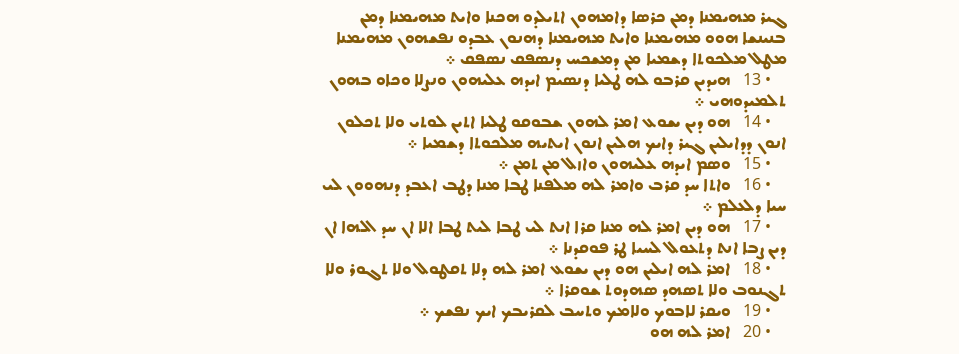ܓܝܪ ܡܗܝܡܢܐ ܕܡܢ ܟܪܤܐ ܕܐܡܗܘܢ ܐܬܝܠܕܘ ܗܟܢܐ ܘܐܝܬ ܡܗܝܡܢܐ ܕܡܢ ܒܢܝܢܫܐ ܗܘܘ ܡܗܝܡܢܐ ܘܐܝܬ ܡܗܝܡܢܐ ܕܗܢܘܢ ܥܒܕܘ ܢܦܫܗܘܢ ܡܗܝܡܢܐ ܡܛܠ ܡܠܟܘܬܐ ܕܫܡܝܐ ܡܢ ܕܡܫܟܚ ܕܢܤܦܩ ܢܤܦܩ ܀
    • 13   ܗܝܕܝܢ ܩܪܒܘ ܠܗ ܛܠܝܐ ܕܢܤܝܡ ܐܝܕܗ ܥܠܝܗܘܢ ܘܢܨܠܐ ܘܟܐܘ ܒܗܘܢ ܬܠܡܝܕܘܗܝ ܀
    • 14   ܗܘ ܕܝܢ ܝܫܘܥ ܐܡܪ ܠܗܘܢ ܫܒܘܩܘ ܛܠܝܐ ܐܬܝܢ ܠܘܬܝ ܘܠܐ ܬܟܠܘܢ ܐܢܘܢ ܕܕܐܝܠܝܢ ܓܝܪ ܕܐܝܟ ܗܠܝܢ ܐܢܘܢ ܐܝܬܝܗ ܡܠܟܘܬܐ ܕܫܡܝܐ ܀
    • 15   ܘܤܡ ܐܝܕܗ ܥܠܝܗܘܢ ܘܐܙܠ ܡܢ ܬܡܢ ܀
    • 16   ܘܐܬܐ ܚܕ ܩܪܒ ܘܐܡܪ ܠܗ ܡܠܦܢܐ ܛܒܐ ܡܢܐ ܕܛܒ ܐܥܒܕ ܕܢܗܘܘܢ ܠܝ ܚܝܐ ܕܠܥܠܡ ܀
    • 17   ܗܘ ܕܝܢ ܐܡܪ ܠܗ ܡܢܐ ܩܪܐ ܐܢܬ ܠܝ ܛܒܐ ܠܝܬ ܛܒܐ ܐܠܐ ܐܢ ܚܕ ܐܠܗܐ ܐܢ ܕܝܢ ܨܒܐ ܐܢܬ ܕܬܥܘܠ ܠܚܝܐ ܛܪ ܦܘܩܕܢܐ ܀
    • 18   ܐܡܪ ܠܗ ܐܝܠܝܢ ܗܘ ܕܝܢ ܝܫܘܥ ܐܡܪ ܠܗ ܕܠܐ ܬܩܛܘܠ ܘܠܐ ܬܓܘܪ ܘܠܐ ܬܓܢܘܒ ܘܠܐ ܬܤܗܕ ܤܗܕܘܬ ܫܘܩܪܐ ܀
    • 19   ܘܝܩܪ ܠܐܒܘܟ ܘܠܐܡܟ ܘܬܚܒ ܠܩܪܝܒܟ ܐܝܟ ܢܦܫܟ ܀
    • 20   ܐܡܪ ܠܗ ܗܘ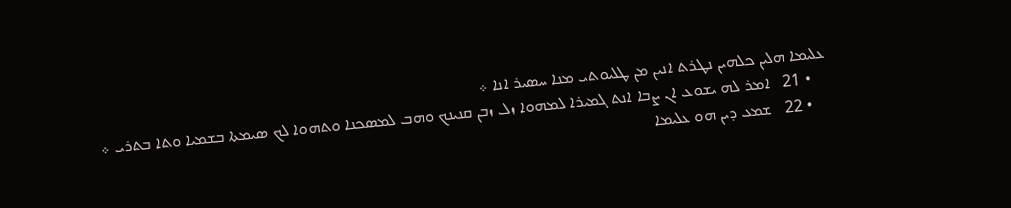ܥܠܝܡܐ ܗܠܝܢ ܟܠܗܝܢ ܢܛܪܬ ܐܢܝܢ ܡܢ ܛܠܝܘܬܝ ܡܢܐ ܚܤܝܪ ܐܢܐ ܀
    • 21   ܐܡܪ ܠܗ ܝܫܘܥ ܐܢ ܨܒܐ ܐܢܬ ܓܡܝܪܐ ܠܡܗܘܐ ܙܠ ܙܒܢ ܩܢܝܢܟ ܘܗܒ ܠܡܤܟܢܐ ܘܬܗܘܐ ܠܟ ܤܝܡܬܐ ܒܫܡܝܐ ܘܬܐ ܒܬܪܝ ܀
    • 22   ܫܡܥ ܕܝܢ ܗܘ ܥܠܝܡܐ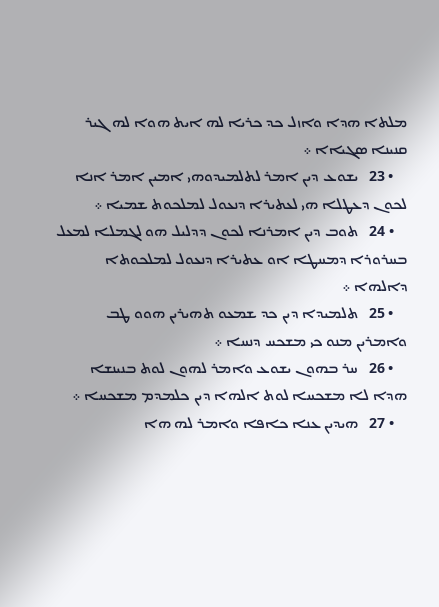ܡܠܬܐ ܗܕܐ ܘܐܙܠ ܟܕ ܟܪܝܐ ܠܗ ܐܝܬ ܗܘܐ ܠܗ ܓܝܪ ܩܢܝܢܐ ܤܓܝܐܐ ܀
    • 23   ܝܫܘܥ ܕܝܢ ܐܡܪ ܠܬܠܡܝܕܘܗܝ ܐܡܝܢ ܐܡܪ ܐܢܐ ܠܟܘܢ ܕܥܛܠܐ ܗܝ ܠܥܬܝܪܐ ܕܢܥܘܠ ܠܡܠܟܘܬ ܫܡܝܐ ܀
    • 24   ܬܘܒ ܕܝܢ ܐܡܪܢܐ ܠܟܘܢ ܕܕܠܝܠ ܗܘ ܠܓܡܠܐ ܠܡܥܠ ܒܚܪܘܪܐ ܕܡܚܛܐ ܐܘ ܥܬܝܪܐ ܕܢܥܘܠ ܠܡܠܟܘܬܐ ܕܐܠܗܐ ܀
    • 25   ܬܠܡܝܕܐ ܕܝܢ ܟܕ ܫܡܥܘ ܬܗܝܪܝܢ ܗܘܘ ܛܒ ܘܐܡܪܝܢ ܡܢܘ ܟܝ ܡܫܟܚ ܕܢܚܐ ܀
    • 26   ܚܪ ܒܗܘܢ ܝܫܘܥ ܘܐܡܪ ܠܗܘܢ ܠܘܬ ܒܢܝܢܫܐ ܗܕܐ ܠܐ ܡܫܟܚܐ ܠܘܬ ܐܠܗܐ ܕܝܢ ܟܠܡܕܡ ܡܫܟܚܐ ܀
    • 27   ܗܝܕܝܢ ܥܢܐ ܟܐܦܐ ܘܐܡܪ ܠܗ ܗܐ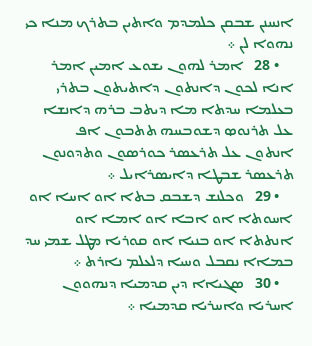ܐܢܚܢܢ ܫܒܩܢ ܟܠܡܕܡ ܘܐܬܝܢ ܒܬܪܟ ܡܢܐ ܟܝ ܢܗܘܐ ܠܢ ܀
    • 28   ܐܡܪ ܠܗܘܢ ܝܫܘܥ ܐܡܝܢ ܐܡܪ ܐܢܐ ܠܟܘܢ ܕܐܢܬܘܢ ܕܐܬܝܬܘܢ ܒܬܪܝ ܒܥܠܡܐ ܚܕܬܐ ܡܐ ܕܝܬܒ ܒܪܗ ܕܐܢܫܐ ܥܠ ܬܪܢܘܤ ܕܫܘܒܚܗ ܬܬܒܘܢ ܐܦ ܐܢܬܘܢ ܥܠ ܬܪܥܤܪ ܟܘܪܤܘܢ ܘܬܕܘܢܘܢ ܬܪܥܤܪ ܫܒܛܐ ܕܐܝܤܪܐܝܠ ܀
    • 29   ܘܟܠܢܫ ܕܫܒܩ ܒܬܐ ܐܘ ܐܚܐ ܐܘ ܐܚܘܬܐ ܐܘ ܐܒܐ ܐܘ ܐܡܐ ܐܘ ܐܢܬܬܐ ܐܘ ܒܢܝܐ ܐܘ ܩܘܪܝܐ ܡܛܠ ܫܡܝ ܚܕ ܒܡܐܐ ܢܩܒܠ ܘܚܝܐ ܕܠܥܠܡ ܢܐܪܬ ܀
    • 30   ܤܓܝܐܐ ܕܝܢ ܩܕܡܝܐ ܕܢܗܘܘܢ ܐܚܪܝܐ ܘܐܚܪܝܐ ܩܕܡܝܐ ܀